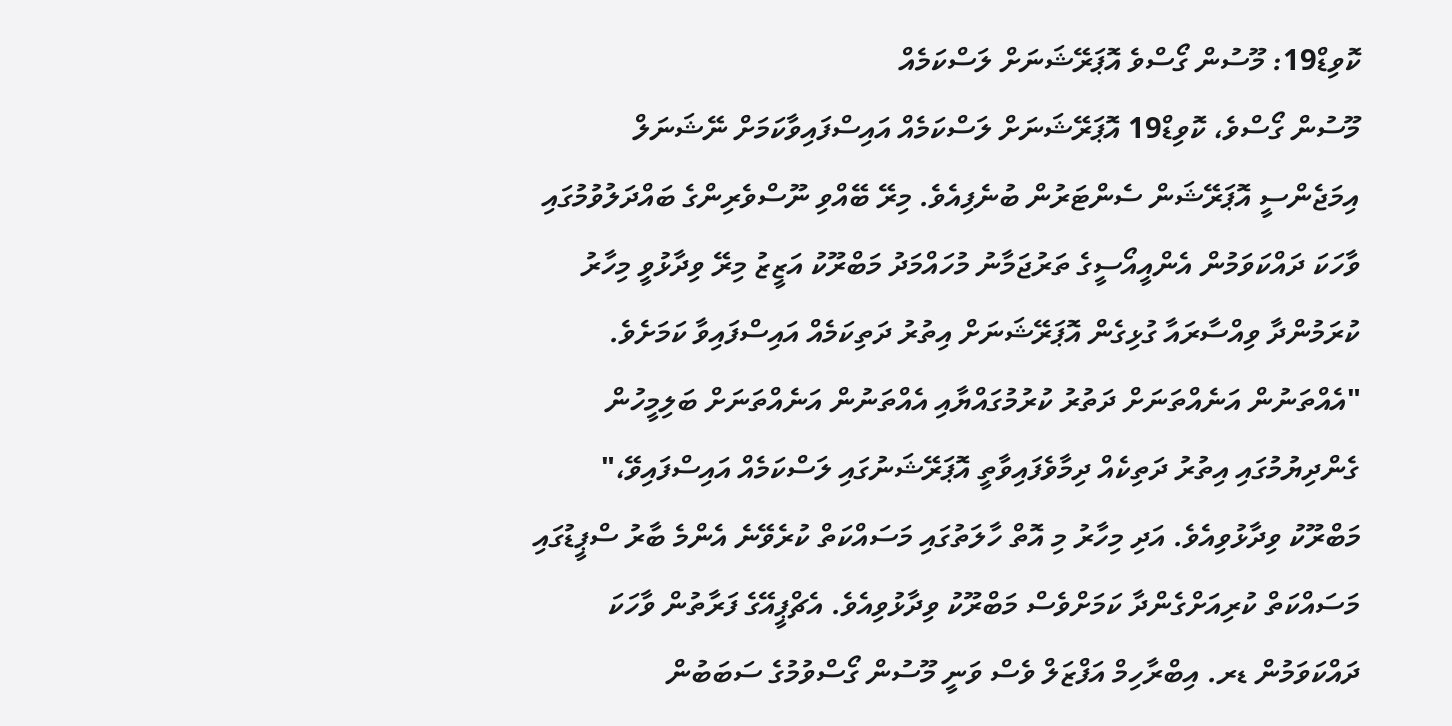ކޮވިޑް19: މޫސުން ގޯސްވެ އޮޕަރޭޝަނަށް ލަސްކަމެއް
މޫސުން ގޯސްވެ، ކޮވިޑް19 އޮޕަރޭޝަނަށް ލަސްކަމެއް އައިސްފައިވާކަމަށް ނޭޝަނަލް އިމަޖެންސީ އޮޕަރޭޝަން ސެންޓަރުން ބުނެފިއެވެ. މިރޭ ބޭއްވި ނޫސްވެރިންގެ ބައްދަލުވުމުގައި ވާހަކަ ދައްކަވަމުން އެންއީއޯސީގެ ތަރުޖަމާނު މުހައްމަދު މަބްރޫކު އަޒީޒު މިރޭ ވިދާޅުވީ މިހާރު ކުރަމުންދާ ވިއްސާރައާ ގުޅިގެން އޮޕަރޭޝަނަށް އިތުރު ދަތިކަމެއް އައިސްފައިވާ ކަމަށެވެ. "އެއްތަނުން އަނެއްތަނަށް ދަތުރު ކުރުމުގައްޔާއި އެއްތަނުން އަނެއްތަނަށް ބަލިމީހުން ގެންދިޔުމުގައި އިތުރު ދަތިކެއް ދިމާވެފައިވާތީ އޮޕަރޭޝަނުގައި ލަސްކަމެއް އައިސްފައިވޭ،" މަބްރޫކު ވިދާޅުވިއެވެ. އަދި މިހާރު މި އޮތް ހާލަތުގައި މަސައްކަތް ކުރެވޭނެ އެންމެ ބާރު ސްޕީޑުގައި މަސައްކަތް ކުރިއަށްގެންދާ ކަމަށްވެސް މަބްރޫކު ވިދާޅުވިއެވެ. އެޗްޕީއޭގެ ފަރާތުން ވާހަކަ ދައްކަވަމުން ޑރ. އިބްރާހިމް އަފްޒަލް ވެސް ވަނީ މޫސުން ގޯސްވުމުގެ ސަބަބުން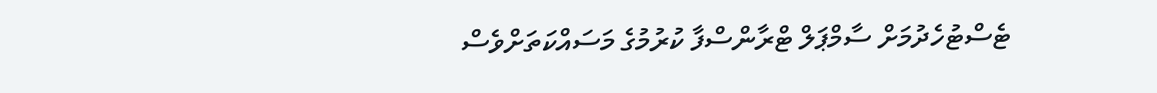ޓެސްޓުހެދުމަށް ސާމްޕަލް ޓްރާންސްފާ ކުރުމުގެ މަސައްކަތަށްވެސް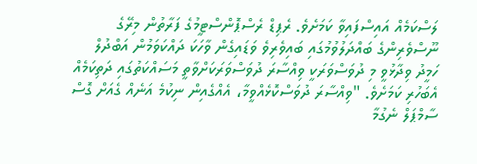ލަސްކަމެއް އައިސްފައިވާ ކަމަށެވެ. ރެޕިޑް ރެސްޕޮންސްޓީމުގެ ފަރާތުން މިރޭގެ ނޫސްވެރިންގެ ބައްދަލުވުމުގައި ބައިވެރިވެ ވަޑައިގެން ވާހަކަ ދައްކަވަމުން އަބްދުލް ހަމީދު ވިދާޅުވީ މި ދުވަސްވަރަކީ ވިއްސާރަ ދުވަސްވަރަކަށްވާތީ މަސައްކަތުގައި ދަތިކަމެއް އެބަހުރި ކަމަށެވެ. "ވިއްސާރަ ދުވަސްކޮޅެއްވީމާ، އެއްގެއިން ނިކުމެ އަނެއް ގެއަށް ގޮސް ސާމްޕަލް ނެގުމާ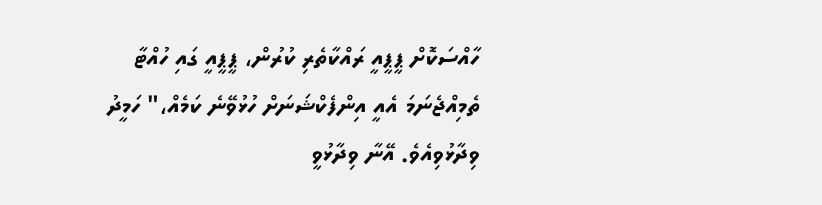ހާއްސަކޮށް ޕީޕީއީ ރައްކާތެރި ކުރުން، ޕީޕީއީ ގައި ހުއްޓާ ތެމިއްޖެނަމަ އެއީ އިންފެކްޝަނަށް ހުޅުވޭނެ ކަމެއް،" ހަމީދު ވިދާޅުވިއެވެ. އޭނާ ވިދާޅުވީ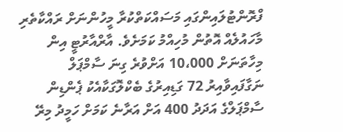ފްރޮންޓުލައިންގައި މަސައްކަތްކުރާ މީހުންނަށް ރައްކާތެރި މާހައުލެއް އޮތުން މުހިއްމު ކަމަށެވެ. އާރްއާރުޓީ އިން މިހާތަނަށް 10،000 އަށްވުރެ ގިނަ ސާމްޕަލް ނަގާފައިވާއިރު 72 ގަޑިއިރުގެ ބެކްލޮގަކާއެކު ޕެންޑިން ސާމްޕަލްގެ އަދަދު 400 އަށް އަރާނެ ކަމަށް ހަމީދު މިރޭ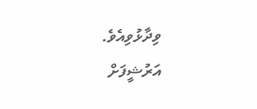ވިދާޅުވިއެވެ.
އަރުޝީފަށް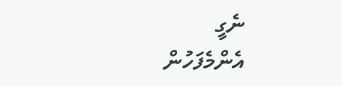ނެގީ
އެންމެފަހުން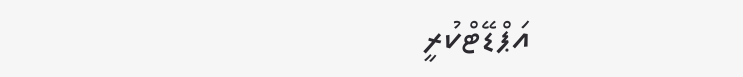އަޕްޑޭޓްކުރީ